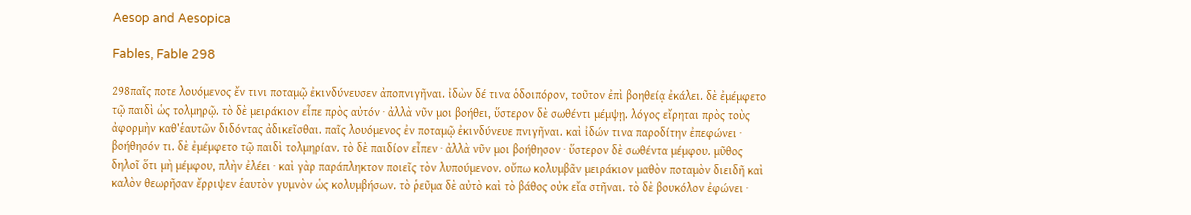Aesop and Aesopica

Fables, Fable 298

298παῖς ποτε λουόμενος ἔν τινι ποταμῷ ἐκινδύνευσεν ἀποπνιγῆναι. ἰδὼν δέ τινα ὁδοιπόρον, τοῦτον ἐπὶ βοηθείᾳ ἐκάλει. δὲ ἐμέμφετο τῷ παιδὶ ὡς τολμηρῷ. τὸ δὲ μειράκιον εἶπε πρὸς αὐτόν · ἀλλὰ νῦν μοι βοήθει, ὕστερον δὲ σωθέντι μέμψῃ. λόγος εἴρηται πρὸς τοὺς ἀφορμὴν καθ’ἑαυτῶν διδόντας ἀδικεῖσθαι. παῖς λουόμενος ἐν ποταμῷ ἐκινδύνευε πνιγῆναι. καὶ ἰδών τινα παροδίτην ἐπεφώνει · βοήθησόν τι. δὲ ἐμέμφετο τῷ παιδὶ τολμηρίαν. τὸ δὲ παιδίον εἶπεν · ἀλλὰ νῦν μοι βοήθησον · ὕστερον δὲ σωθέντα μέμφου. μῦθος δηλοῖ ὅτι μὴ μέμφου, πλὴν ἐλέει · καὶ γὰρ παράπληκτον ποιεῖς τὸν λυπούμενον. οὔπω κολυμβᾶν μειράκιον μαθὸν ποταμὸν διειδῆ καὶ καλὸν θεωρῆσαν ἔρριψεν ἑαυτὸν γυμνὸν ὡς κολυμβήσων. τὸ ῥεῦμα δὲ αὐτὸ καὶ τὸ βάθος οὐκ εἴα στῆναι. τὸ δὲ βουκόλον ἐφώνει ·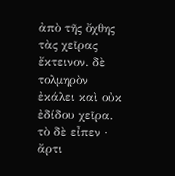ἀπὸ τῆς ὄχθης τὰς χεῖρας ἔκτεινον. δὲ τολμηρὸν ἐκάλει καὶ οὐκ ἐδίδου χεῖρα. τὸ δὲ εἶπεν · ἄρτι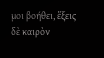μοι βοήθει, ἕξεις δὲ καιρὸν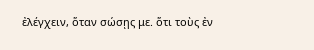ἐλέγχειν, ὅταν σώσῃς με. ὅτι τοὺς ἐν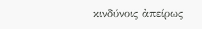κινδύνοις ἀπείρως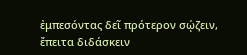ἐμπεσόντας δεῖ πρότερον σῴζειν, ἔπειτα διδάσκειν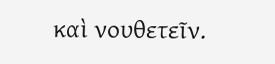καὶ νουθετεῖν.